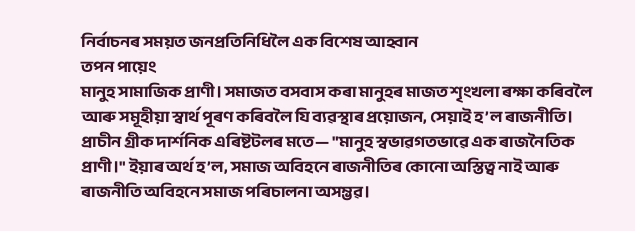নিৰ্বাচনৰ সময়ত জনপ্ৰতিনিধিলৈ এক বিশেষ আহ্বান
তপন পায়েং
মানুহ সামাজিক প্ৰাণী। সমাজত বসবাস কৰা মানুহৰ মাজত শৃংখলা ৰক্ষা কৰিবলৈ আৰু সমূহীয়া স্বাৰ্থ পূৰণ কৰিবলৈ যি ব্যৱস্থাৰ প্ৰয়োজন, সেয়াই হ’ল ৰাজনীতি। প্ৰাচীন গ্ৰীক দাৰ্শনিক এৰিষ্টটলৰ মতে— "মানুহ স্বভাৱগতভাৱে এক ৰাজনৈতিক প্ৰাণী।" ইয়াৰ অৰ্থ হ’ল, সমাজ অবিহনে ৰাজনীতিৰ কোনো অস্তিত্ব নাই আৰু ৰাজনীতি অবিহনে সমাজ পৰিচালনা অসম্ভৱ।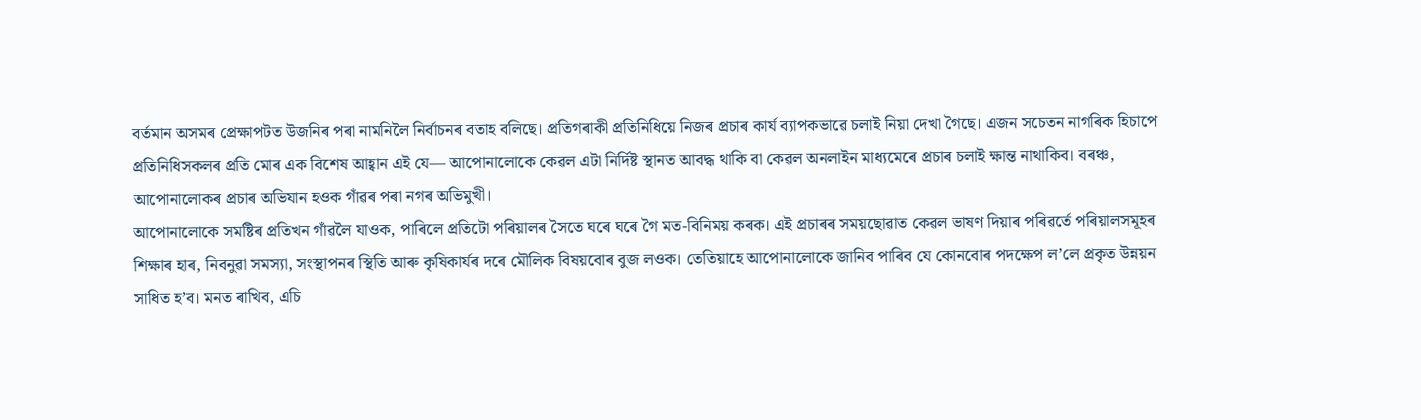বৰ্তমান অসমৰ প্ৰেক্ষাপটত উজনিৰ পৰা নামনিলৈ নিৰ্বাচনৰ বতাহ বলিছে। প্ৰতিগৰাকী প্ৰতিনিধিয়ে নিজৰ প্ৰচাৰ কাৰ্য ব্যাপকভাৱে চলাই নিয়া দেখা গৈছে। এজন সচেতন নাগৰিক হিচাপে প্ৰতিনিধিসকলৰ প্ৰতি মোৰ এক বিশেষ আহ্বান এই যে— আপোনালোকে কেৱল এটা নিৰ্দিষ্ট স্থানত আবদ্ধ থাকি বা কেৱল অনলাইন মাধ্যমেৰে প্ৰচাৰ চলাই ক্ষান্ত নাথাকিব। বৰঞ্চ, আপোনালোকৰ প্ৰচাৰ অভিযান হওক গাঁৱৰ পৰা নগৰ অভিমুখী।
আপোনালোকে সমষ্টিৰ প্ৰতিখন গাঁৱলৈ যাওক, পাৰিলে প্ৰতিটো পৰিয়ালৰ সৈতে ঘৰে ঘৰে গৈ মত-বিনিময় কৰক। এই প্ৰচাৰৰ সময়ছোৱাত কেৱল ভাষণ দিয়াৰ পৰিৱৰ্তে পৰিয়ালসমূহৰ শিক্ষাৰ হাৰ, নিবনুৱা সমস্যা, সংস্থাপনৰ স্থিতি আৰু কৃষিকাৰ্যৰ দৰে মৌলিক বিষয়বোৰ বুজ লওক। তেতিয়াহে আপোনালোকে জানিব পাৰিব যে কোনবোৰ পদক্ষেপ ল’লে প্ৰকৃত উন্নয়ন সাধিত হ’ব। মনত ৰাখিব, এচি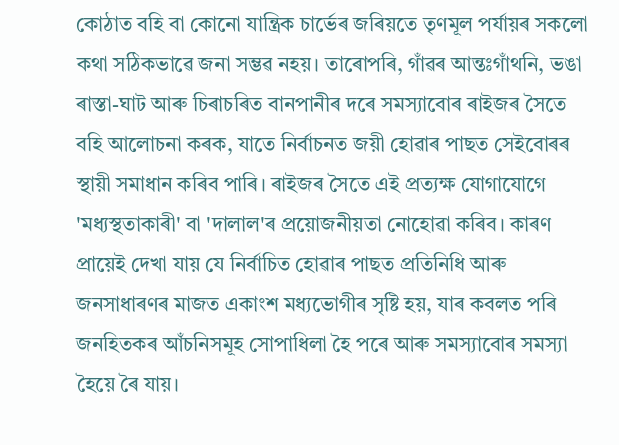কোঠাত বহি বা কোনো যান্ত্ৰিক চাৰ্ভেৰ জৰিয়তে তৃণমূল পৰ্যায়ৰ সকলো কথা সঠিকভাৱে জনা সম্ভৱ নহয়। তাৰোপৰি, গাঁৱৰ আন্তঃগাঁথনি, ভঙা ৰাস্তা-ঘাট আৰু চিৰাচৰিত বানপানীৰ দৰে সমস্যাবোৰ ৰাইজৰ সৈতে বহি আলোচনা কৰক, যাতে নিৰ্বাচনত জয়ী হোৱাৰ পাছত সেইবোৰৰ স্থায়ী সমাধান কৰিব পাৰি। ৰাইজৰ সৈতে এই প্ৰত্যক্ষ যোগাযোগে 'মধ্যস্থতাকাৰী' বা 'দালাল'ৰ প্ৰয়োজনীয়তা নোহোৱা কৰিব। কাৰণ প্ৰায়েই দেখা যায় যে নিৰ্বাচিত হোৱাৰ পাছত প্ৰতিনিধি আৰু জনসাধাৰণৰ মাজত একাংশ মধ্যভোগীৰ সৃষ্টি হয়, যাৰ কবলত পৰি জনহিতকৰ আঁচনিসমূহ সোপাধিলা হৈ পৰে আৰু সমস্যাবোৰ সমস্যা হৈয়ে ৰৈ যায়।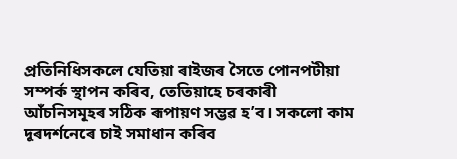প্ৰতিনিধিসকলে যেতিয়া ৰাইজৰ সৈতে পোনপটীয়া সম্পৰ্ক স্থাপন কৰিব, তেতিয়াহে চৰকাৰী আঁচনিসমূহৰ সঠিক ৰূপায়ণ সম্ভৱ হ’ব। সকলো কাম দূৰদৰ্শনেৰে চাই সমাধান কৰিব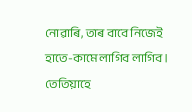নোৱাৰি, তাৰ বাবে নিজেই হাতে-কামে লাগিব লাগিব। তেতিয়াহে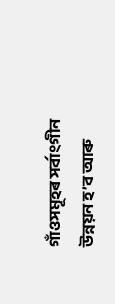গাঁওসমূহৰ সৰ্বাংগীন উন্নয়ন হ’ব আৰু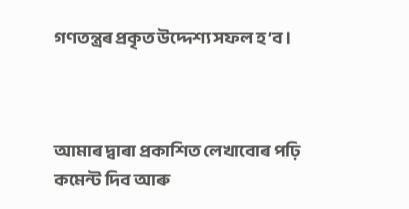গণতন্ত্ৰৰ প্ৰকৃত উদ্দেশ্য সফল হ’ব।



আমাৰ দ্বাৰা প্ৰকাশিত লেখাবোৰ পঢ়ি কমেন্ট দিব আৰু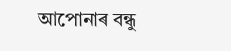আপোনাৰ বন্ধু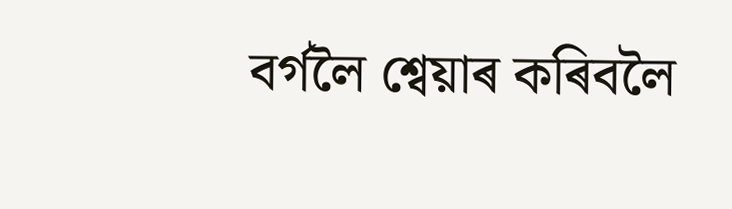বৰ্গলৈ শ্বেয়াৰ কৰিবলৈ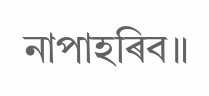নাপাহৰিব॥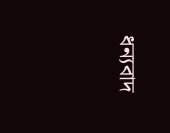ধন্যবাদ